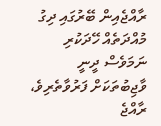ރާއްޖެއިން ބޭރުގައި ދިގު މުއްދަތެއް ހޭދަކުރި ނަމަވެސް ދީނީ ވާޖިބުތަކަށް ފަރުވާތެރިވެ، ރާއްޖެ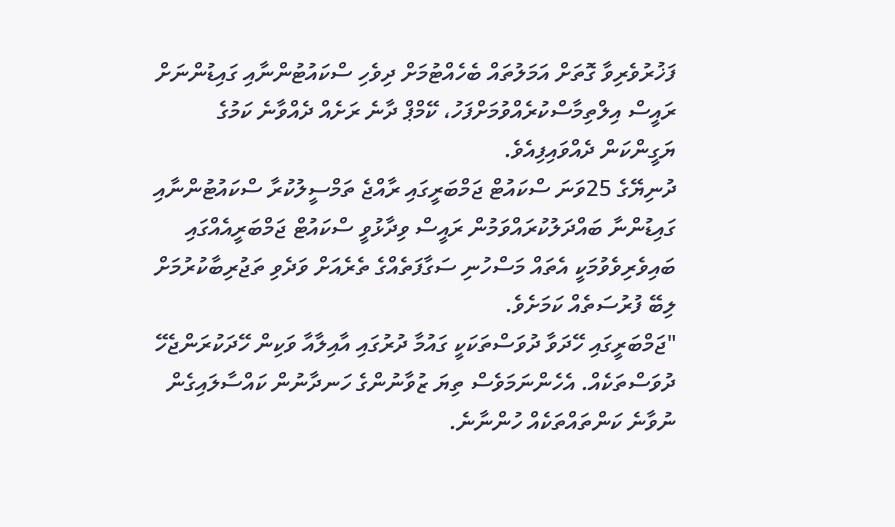ފަޚުރުވެރިވާ ގޮތަށް އަމަލުތައް ބެހެއްޓުމަށް ދިވެހި ސްކައުޓުންނާއި ގައިޑުންނަށް ރައީސް އިލްތިމާސްކުރެއްވުމަށްފަހު، ކޭމްޕް ދާނެ ރަށެއް ދެއްވާނެ ކަމުގެ ޔަގީންކަން ދެއްވައިފިއެވެ.
ދުނިޔޭގެ 25ވަނަ ސްކައުޓް ޖަމްބަރީގައި ރާއްޖެ ތަމްސީލުކުރާ ސްކައުޓުންނާއި ގައިޑުންނާ ބައްދަލުކުރައްވަމުން ރައީސް ވިދާޅުވީ ސްކައުޓް ޖަމްބަރީއެއްގައި ބައިވެރިވެވުމަކީ އެތައް މަސްހުނި ސަގާފަތެއްގެ ތެރެއަށް ވަދެވި ތަޖުރިބާކުރުމަށް ލިބޭ ފުރުސަތެއް ކަމަށެވެ.
"ޖަމްބަރީގައި ހޭދަވާ ދުވަސްތަކަކީ ގައުމާ ދުރުގައި އާއިލާއާ ވަކިން ހޭދަކުރަންޖެހޭ ދުވަސްތަކެއް. އެހެންނަމަވެސް ތިޔަ ޒުވާނުންގެ ހަނދާނުން ކައްސާލައިގެން ނުވާނެ ކަންތައްތަކެއް ހުންނާނެ.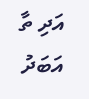އަދި ތާ އަބަދު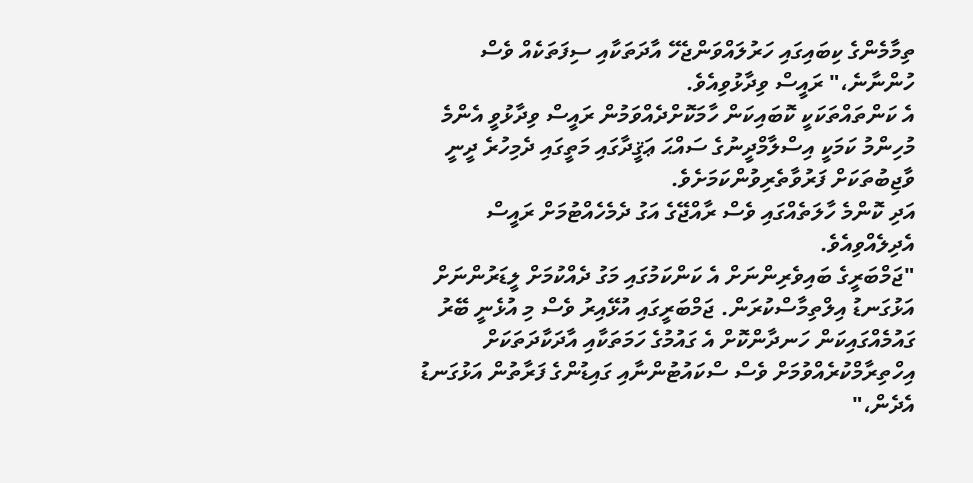ތިމާމެންގެ ކިބައިގައި ހަރުލައްވަންޖެހޭ އާދަތަކާއި ސިފަތަކެއް ވެސް ހުންނާނެ،" ރައީސް ވިދާޅުވިއެވެ.
އެ ކަންތައްތަކަކީ ކޮބައިކަން ހާމަކޮށްދެއްވަމުން ރައީސް ވިދާޅުވީ އެންމެ މުހިންމު ކަމަކީ އިސްލާމްދީނުގެ ސައްޙަ ޢަޤީދާގައި މަތީގައި ދެމިހުރެ ދީނީ ވާޖިބުތަކަށް ފަރުވާތެރިވުންކަމަށެވެ.
އަދި ކޮންމެ ހާލަތެއްގައި ވެސް ރާއްޖޭގެ އަގު ދެމެހެއްޓުމަށް ރައީސް އެދިލެއްވިއެވެ.
"ޖަމްބަރީގެ ބައިވެރިންނަށް އެ ކަންކަމުގައި މަގު ދެއްކުމަށް ލީޑަރުންނަށް އަޅުގަނޑު އިލްތިމާސްކުރަން. ޖަމްބަރީގައި އުޅޭއިރު ވެސް މި އުޅެނީ ބޭރު ގައުމެއްގައިކަން ހަނދާންކޮށް އެ ގައުމުގެ ހަމަތަކާއި އާދަކާދަތަކަށް އިހްތިރާމްކުރެއްވުމަށް ވެސް ސްކައުޓުންނާއި ގައިޑުންގެ ފަރާތުން އަޅުގަނޑު އެދެން،"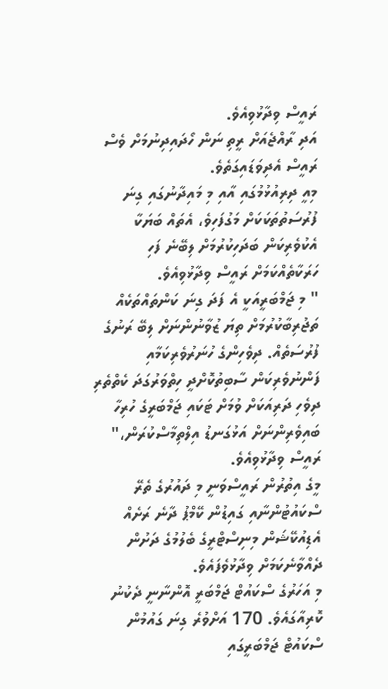ރައީސް ވިދާޅުވިއެވެ.
އަދި ރާއްޖެއަށް ރީތި ނަން ހޯދައިދިނުމަށް ވެސް ރައީސް އެދިވަޑައިގަތެވެ.
މިއީ ދިރިއުޅުމުގައި އާއި މި މައިދާނުގައި ގިނަ ފުރުސަތުތަކަކަށް މަގުފަހިވެ، އެތައް ބަޔަކާ އެކުވެރިކަން ބަދަހިކުރުމަށް ލިބޭނެ ފަހި ހަރަކާތެއްކަމަށް ރައީސް ވިދާޅުވިއެވެ.
" މި ޖަމްބަރީއަކީ އެ ފަދަ ގިނަ ކަންތައްތަކެއް ތަޖުރިބާކުރުމަށް ތިޔަ ޒުވާނުންނަށް ލިބޭ ރަނުގެ ފުރުސަތެއް. ދިވެހިންގެ ހުނަރުވެރިކަމާއި ފަންނުވެރިކަން ސާބިތުކޮށްދީ ހިތްވަރުގަދަ ކެތްތެރި ދިވެހި ދަރިއަކަށް ވުމަށް ޓަކައި ޖަމްބަރީގެ ހުރިހާ ބައިވެރިންނަށް އަޅުގަނޑު އިލްތިމާސްކުރަން،" ރައީސް ވިދާޅުވިއެވެ.
މީގެ އިތުރުން ރައީސްވަނީ މި ދައުރުގެ ތެރޭ ސްކައުޓުންނާއި ގައިޑުން ކޭމްޕު ދާނެ ރަށެއް އެޑިއުކޭޝަން މިނިސްޓްރީގެ ބެލުމުގެ ދަށުން ދެއްވާނެކަމަށް ވިދާޅުވެފައެވެ.
މި އަހަރުގެ ސްކައުޓް ޖަމްބަރީ އޮންނާނީ ދެކުނު ކޮރިއާގައެވެ. 170 އަށްވުރެ ގިނަ ގައުމުން ސްކައުޓް ޖަމްބަރީގައި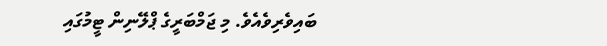ބައިވެރިވެއެވެ. މި ޖަމްބަރީގެ ޕްލޭނިން ޓީމުގައި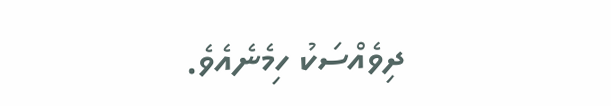ދިވެއްސަކު ހިމެނެއެވެ.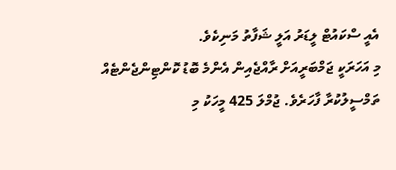އެއީ ސްކައުޓް ލީޑަރު އަލީ ޝަފާތު މަނިކެވެ.
މި އަހަރަކީ ޖަމްބަރީއަށް ރާއްޖެއިން އެންމެ ބޮޑު ކޮންޓިންޖެންޓެއް ތަމްސީލުކުރާ ފާހަރެވެ. ޖުމްލަ 425 މީހަކު މި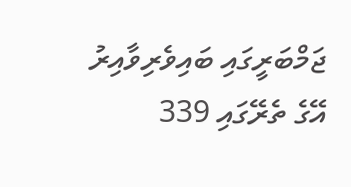ޖަމްބަރީގައި ބައިވެރިވާއިރު އޭގެ ތެރޭގައި 339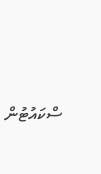ސްކައުޓުން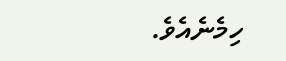ހިމެނެއެވެ.